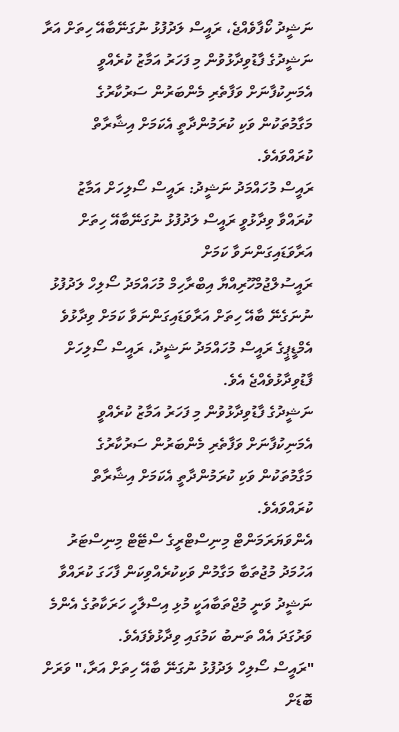ނަޝީދު ކޯފާވެއްޖެ، ރައީސް ލަދުފުޅު ނުގަނޭބާއޭ ހިތަށް އަރާ
ނަޝީދުގެ ފާޑުވިދާޅުވުން މި ފަހަރު އަމާޒު ކުރެއްވީ އެމަނިކުފާނަށް ވަފާތެރި މެންބަރުން ސަރުކާރުގެ މަގާމުތަކުން ވަކި ކުރަމުންދާތީ އެކަމަށް އިޝާރާތް ކުރައްވައެވެ.
ރައީސް މުހައްމަދު ނަޝީދު: ރައީސް ސޯލިހަށް އަމާޒު ކުރައްވާ ވިދާޅުވީ ރައީސް ލަދުފުޅު ނުގަނޭބާއޭ ހިތަށް އަރާވަޑައިގަންނަވާ ކަމަށް
ރައީސުލްޖުމްހޫރިއްޔާ އިބްރާހިމް މުހައްމަދު ސޯލިހް ލަދުފުޅު ނުނަގެނޭ ބާއޭ ހިތަށް އަރާވަޑައިގަންނަވާ ކަމަށް ވިދާޅުވެ އެމްޑީޕީގެ ރައީސް މުހައްމަދު ނަޝީދު، ރައީސް ސޯލިހަށް ފާޑުވިދާޅުވެއްޖެ އެވެ.
ނަޝީދުގެ ފާޑުވިދާޅުވުން މި ފަހަރު އަމާޒު ކުރެއްވީ އެމަނިކުފާނަށް ވަފާތެރި މެންބަރުން ސަރުކާރުގެ މަގާމުތަކުން ވަކި ކުރަމުންދާތީ އެކަމަށް އިޝާރާތް ކުރައްވައެވެ.
އެންވަޔަރަމަންޓް މިނިސްޓްރީގެ ސްޓޭޓް މިނިސްޓަރު އަހުމަދު މުޖުތަބާ މަގާމުން ވަކިކުރެއްވިކަން ފާހަގަ ކުރައްވާ ނަޝީދު ވަނީ މުޖްތަބާއަކީ މުޅި އިސްލާހީ ހަރަކާތުގެ އެންމެ ވަރުގަދަ އެއް ތަނބު ކަމުގައި ވިދާޅުވެފައެވެ.
"ރައީސް ސޯލިހް ލަދުފުޅު ނުގަނޭ ބާއޭ ހިތަށް އަރާ،" ވަރަށް ބޮޑަށް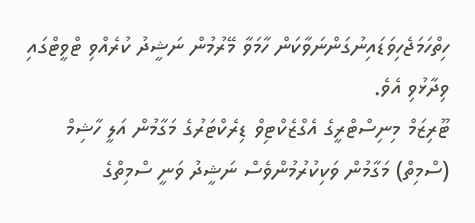ހިތްހަމަޖެހިވަޑައިނުގަންނަވާކަން ހާމަވާ މޭރުމުން ނަޝީދު ކުރެއްވި ޓްވީޓްގައި ވިދާޅުވި އެވެ.
ޓޫރިޒަމް މިނިސްޓްރީގެ އެގްޒެކްޓިވް ޑިރެކްޓަރުގެ މަގާމުން އަލީ ހާޝިމް (ސްމިތް) މަގާމުން ވަކިކުރުމުންވެސް ނަޝީދު ވަނީ ސްމިތްގެ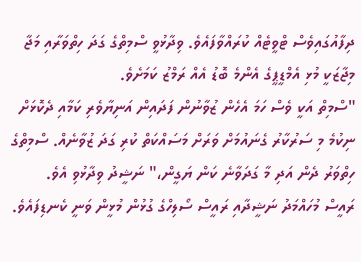ދިފާއުގައިވެސް ޓްވީޓެއް ކުރައްވާފައެވެ. ވިދާޅުވީ ސްމިތްގެ ގަދަ ހިތްވަރާއި މަޖާ މިޖާޒަކީ މުޅި އެމްޑީޕީގެ އެންމެ ބޮޑު އެއް ރަމްޒު ކަމަށެވެ.
"ސްމިތް އަކީ ވެސް ހަމަ އެހެން ޒުވާނުން ފަދައިން އަނިޔާވެރި ކަމާއި ދެކޮޅަށް ނިކުމެ މި ސަރުކާރު ގެނައުމަށް ވަރަށް މަސައްކަތް ކުރި ގަދަ ޒުވާނެއް. ސްމިތްގެ ހިތްވަރު ދެން އަދި މާ ގަދަވާނެ ކަން ޔަގީން،" ނަޝީދު ވިދާޅުވި އެވެ.
ރައީސް މުހައްމަދު ނަޝީދާއި ރައީސް ސޯލިހްގެ ގުޅުން މުޅީން ވަނީ ކެނޑިފައެވެ.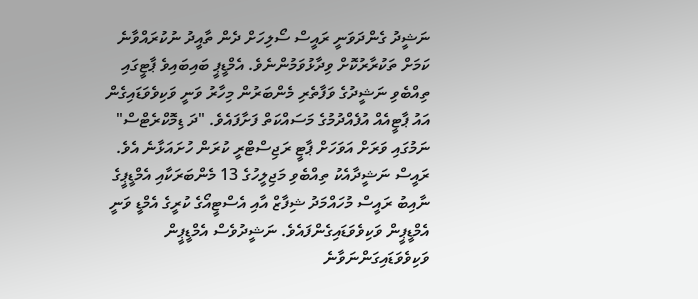ނަޝީދު ގެންދަވަނީ ރައީސް ސޯލިހަށް ދެން ތާއީދު ނުކުރައްވާނެ ކަމަށް ތަކުރާރުކޮށް ވިދާޅުވަމުންނެވެ. އެމްޑީޕީ ބައިބައިވެ ޕާޓީގައި ތިއްބެވި ނަޝީދުގެ ވަފާތެރި މެންބަރުން މިހާރު ވަނީ ވަކިވެވަޑައިގެން އައު ޕާޓީއެއް އުފެއްދުމުގެ މަސައްކަތް ފަށާފައެވެ. "ދަ ޑިމޮކްރެޓްސް" ނަމުގައި ވަރަށް އަވަހަށް ޕާޓީ ރަޖިސްޓްރީ ކުރަން ހުށައަޅާނެ އެވެ.
ރައީސް ނަޝީދާއެކު ތިއްބެވި މަޖިލީހުގެ 13 މެންބަރަކާއި އެމްޑީޕީގެ ނާއިބު ރައީސް މުހައްމަދު ޝިފާޒް އާއި އެސްޓީއޯގެ ކުރީގެ އެމްޑީ ވަނީ އެމްޑީޕީން ވަކިވެވަޑައިގެންފައެވެ. ނަޝީދުވެސް އެމްޑީޕީން ވަކިވެވަޑައިގަންނަވާނެ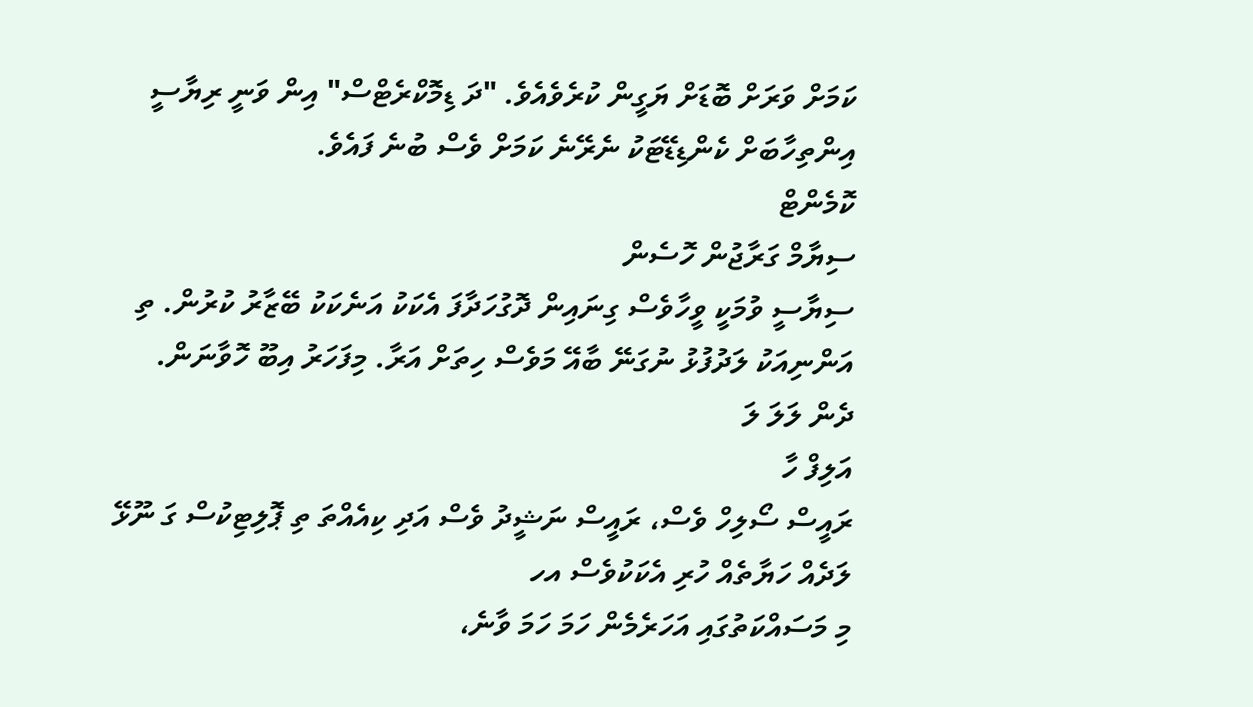ކަމަށް ވަރަށް ބޮޑަށް ޔަގީން ކުރެވެއެވެ. "ދަ ޑިމޮކްރެޓްސް" އިން ވަނީ ރިޔާސީ އިންތިހާބަށް ކެންޑިޑޭޓަކު ނެރޭނެ ކަމަށް ވެސް ބުނެ ފައެވެ.
ކޮމެންޓް
ސިޔާމް ގަރާޖުން ހޮސެން
ސިޔާސީ ވުމަކީ ވީހާވެސް ގިނައިން ދޮގުހަދާފަ އެކަކު އަނެކަކު ބޭޒާރު ކުރުން. ތި އަންނިއަކު ލަދުފުޅު ނުގަނޭ ބާއޭ މަވެސް ހިތަށް އަރާ. މިފަހަރު އިބޫ ހޮވާނަން. ދެން ލަލަ ލަ
އަލިފް ހާ
ރައީސް ސޯލިހް ވެސް، ރައީސް ނަޝީދު ވެސް އަދި ކިއެއްތަ ތި ޕޮލިޓިކުސް ގަ ނޫޅޭ ލަދެއް ހަޔާތެއް ހުރި އެކަކުވެސް އހ
މި މަސައްކަތުގައި އަހަރެމެން ހަމަ ހަމަ ވާނެ،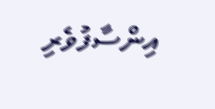އިންސާފުވެރި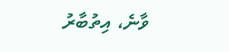ވާނެ، އިތުބާރު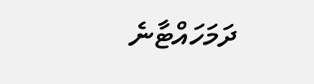ދަމަހައްޓާނެ